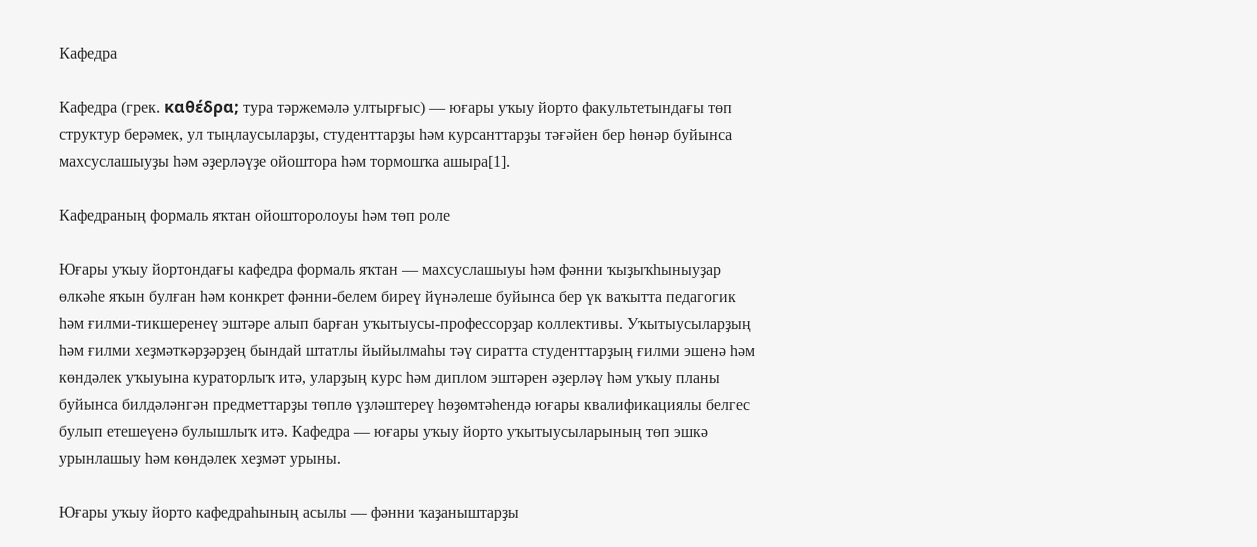Кафедра

Кафедра (грек. καθέδρα; тура тәржемәлә ултырғыс) — юғары уҡыу йорто факультетындағы төп структур берәмек, ул тыңлаусыларҙы, студенттарҙы һәм курсанттарҙы тәғәйен бер һөнәр буйынса махсуслашыуҙы һәм әҙерләүҙе ойоштора һәм тормошҡа ашыра[1].

Кафедраның формаль яҡтан ойошторолоуы һәм төп роле

Юғары уҡыу йортондағы кафедра формаль яҡтан — махсуслашыуы һәм фәнни ҡыҙыҡһыныуҙар өлкәһе яҡын булған һәм конкрет фәнни-белем биреү йүнәлеше буйынса бер үк ваҡытта педагогик һәм ғилми-тикшеренеү эштәре алып барған уҡытыусы-профессорҙар коллективы. Уҡытыусыларҙың һәм ғилми хеҙмәткәрҙәрҙең бындай штатлы йыйылмаһы тәү сиратта студенттарҙың ғилми эшенә һәм көндәлек уҡыуына кураторлыҡ итә, уларҙың курс һәм диплом эштәрен әҙерләү һәм уҡыу планы буйынса билдәләнгән предметтарҙы төплө үҙләштереү һөҙөмтәһендә юғары квалификациялы белгес булып етешеүенә булышлыҡ итә. Кафедра — юғары уҡыу йорто уҡытыусыларының төп эшкә урынлашыу һәм көндәлек хеҙмәт урыны.

Юғары уҡыу йорто кафедраһының асылы — фәнни ҡаҙаныштарҙы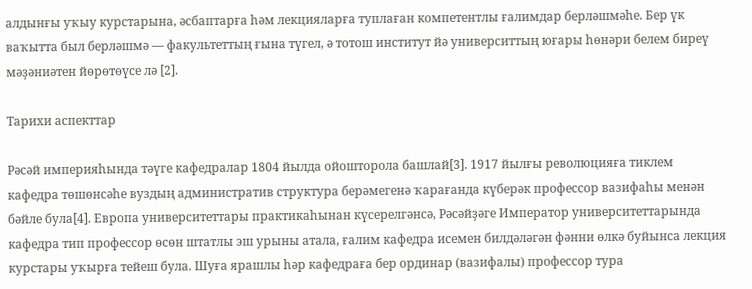алдынғы уҡыу курстарына, әсбаптарға һәм лекцияларға туплаған компетентлы ғалимдар берләшмәһе. Бер үк ваҡытта был берләшмә — факультеттың ғына түгел, ә тотош институт йә университтың юғары һөнәри белем биреү мәҙәниәтен йөрөтөүсе лә [2].

Тарихи аспекттар

Рәсәй империяһында тәүге кафедралар 1804 йылда ойошторола башлай[3]. 1917 йылғы революцияға тиклем кафедра төшөнсәһе вуздың административ структура берәмегенә ҡарағанда күберәк профессор вазифаһы менән бәйле була[4]. Европа университеттары практикаһынан күсерелгәнсә, Рәсәйҙәге Император университеттарында кафедра тип профессор өсөн штатлы эш урыны атала, ғалим кафедра исемен билдәләгән фәнни өлкә буйынса лекция курстары уҡырға тейеш була. Шуға ярашлы һәр кафедраға бер ординар (вазифалы) профессор тура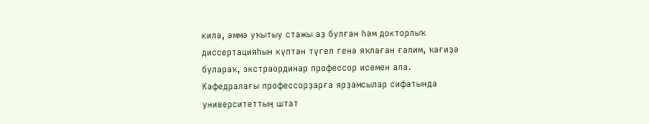килә, әммә уҡытыу стажы аҙ булған һәм докторлыҡ диссертацияһын күптән түгел генә яҡлаған ғалим, ҡағиҙә булараҡ, экстраординар профессор исемен ала. Кафедралағы профессорҙарға ярҙамсылар сифатында университеттың штат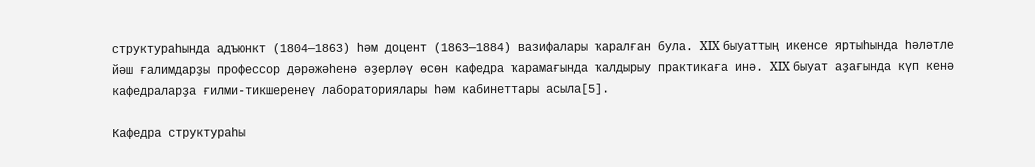структураһында адъюнкт (1804—1863) һәм доцент (1863—1884) вазифалары ҡаралған була. XIX быуаттың икенсе яртыһында һәләтле йәш ғалимдарҙы профессор дәрәжәһенә әҙерләү өсөн кафедра ҡарамағында ҡалдырыу практикаға инә. XIX быуат аҙағында күп кенә кафедраларҙа ғилми-тикшеренеү лабораториялары һәм кабинеттары асыла[5].

Кафедра структураһы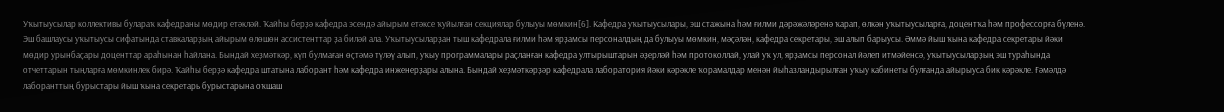Уҡытыусылар коллективы булараҡ кафедраны мөдир етәкләй. Ҡайһы берҙә кафедра эсендә айырым етәксе ҡуйылған секциялар булыуы мөмкин[6]. Кафедра уҡытыусылары, эш стажына һәм ғилми дәрәжәләренә ҡарап, өлкән уҡытыусыларға, доцентҡа һәм профессорға бүленә. Эш башлаусы уҡытыусы сифатында ставкаларҙың айырым өлөшөн ассистенттар ҙа биләй ала. Уҡытыусыларҙан тыш кафедрала ғилми һәм ярҙамсы персоналдың да булыуы мөмкин, мәҫәлән, кафедра секретары, эш алып барыусы. Әммә йыш ҡына кафедра секретары йәки мөдир урынбаҫары доценттар араһынан һайлана. Бындай хеҙмәткәр, күп булмаған өҫтәмә түләү алып, уҡыу программалары раҫланған кафедра ултырыштарын әҙерләй һәм протоколлай, улай уҡ ул, ярҙамсы персонал йәлеп итмәйенсә, уҡытыусыларҙың эш тураһында отчеттарын тыңларға мөмкинлек бирә. Ҡайһы берҙә кафедра штатына лаборант һәм кафедра инженерҙары алына. Бындай хеҙмәткәрҙәр кафедрала лаборатория йәки кәрәкле ҡорамалдар менән йыһазландырылған уҡыу кабинеты булғанда айырыуса бик кәрәкле. Ғәмәлдә лаборанттың бурыстары йыш ҡына секретарь бурыстарына оҡшаш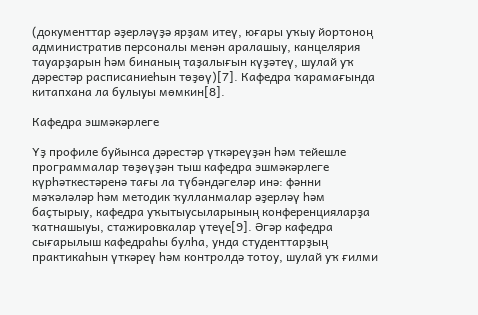(документтар әҙерләүҙә ярҙам итеү, юғары уҡыу йортоноң административ персоналы менән аралашыу, канцелярия тауарҙарын һәм бинаның таҙалығын күҙәтеү, шулай уҡ дәрестәр расписаниеһын төҙөү)[7]. Кафедра ҡарамағында китапхана ла булыуы мөмкин[8].

Кафедра эшмәкәрлеге

Үҙ профиле буйынса дәрестәр үткәреүҙән һәм тейешле программалар төҙөүҙән тыш кафедра эшмәкәрлеге күрһәткестәренә тағы ла түбәндәгеләр инә: фәнни мәҡәләләр һәм методик ҡулланмалар әҙерләү һәм баҫтырыу, кафедра уҡытыусыларының конференцияларҙа ҡатнашыуы, стажировкалар үтеүе[9]. Әгәр кафедра сығарылыш кафедраһы булһа, унда студенттарҙың практикаһын үткәреү һәм контролдә тотоу, шулай уҡ ғилми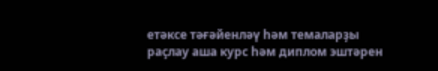етәксе тәғәйенләү һәм темаларҙы раҫлау аша курс һәм диплом эштәрен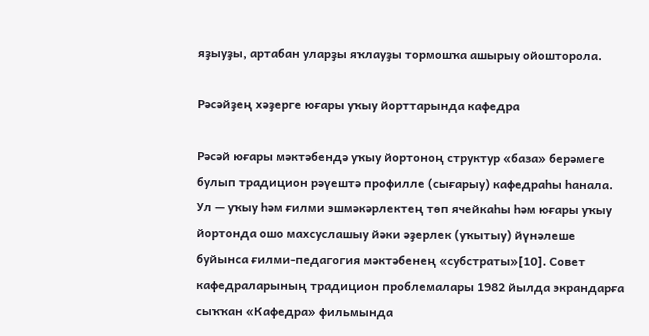яҙыуҙы, артабан уларҙы яҡлауҙы тормошҡа ашырыу ойошторола.

Рәсәйҙең хәҙерге юғары уҡыу йорттарында кафедра

Рәсәй юғары мәктәбендә уҡыу йортоноң структур «база» берәмеге булып традицион рәүештә профилле (сығарыу) кафедраһы һанала. Ул — уҡыу һәм ғилми эшмәкәрлектең төп ячейкаһы һәм юғары уҡыу йортонда ошо махсуслашыу йәки әҙерлек (уҡытыу) йүнәлеше буйынса ғилми-педагогия мәктәбенең «субстраты»[10]. Совет кафедраларының традицион проблемалары 1982 йылда экрандарға сыҡҡан «Кафедра» фильмында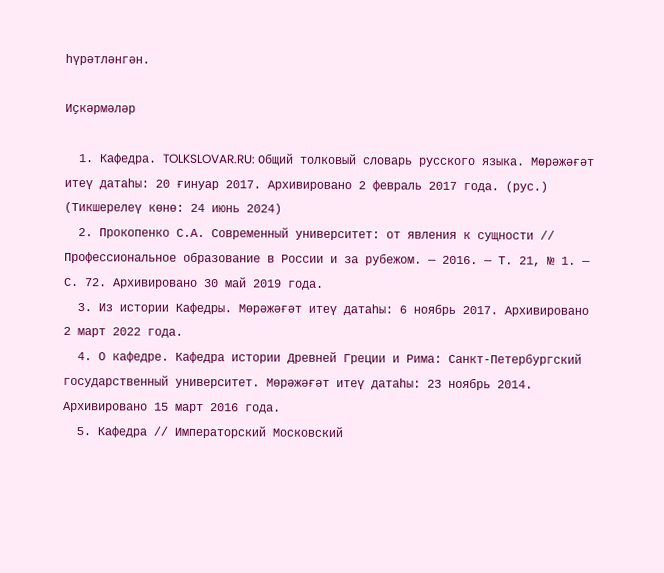һүрәтләнгән.

Иҫкәрмәләр

  1. Кафедра. TOLKSLOVAR.RU: Общий толковый словарь русского языка. Мөрәжәғәт итеү датаһы: 20 ғинуар 2017. Архивировано 2 февраль 2017 года. (рус.) (Тикшерелеү көнө: 24 июнь 2024)
  2. Прокопенко С.А. Современный университет: от явления к сущности // Профессиональное образование в России и за рубежом. — 2016. — Т. 21, № 1. — С. 72. Архивировано 30 май 2019 года.
  3. Из истории Кафедры. Мөрәжәғәт итеү датаһы: 6 ноябрь 2017. Архивировано 2 март 2022 года.
  4. О кафедре. Кафедра истории Древней Греции и Рима: Санкт-Петербургский государственный университет. Мөрәжәғәт итеү датаһы: 23 ноябрь 2014. Архивировано 15 март 2016 года.
  5. Кафедра // Императорский Московский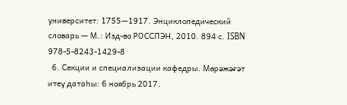университет: 1755—1917. Энциклопедический словарь — М.: Изд-во РОССПЭН, 2010. 894 с. ISBN 978-5-8243-1429-8
  6. Секции и специализации кафедры. Мөрәжәғәт итеү датаһы: 6 ноябрь 2017.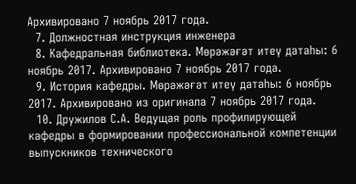Архивировано 7 ноябрь 2017 года.
  7. Должностная инструкция инженера
  8. Кафедральная библиотека. Мөрәжәғәт итеү датаһы: 6 ноябрь 2017. Архивировано 7 ноябрь 2017 года.
  9. История кафедры. Мөрәжәғәт итеү датаһы: 6 ноябрь 2017. Архивировано из оригинала 7 ноябрь 2017 года.
  10. Дружилов С.А. Ведущая роль профилирующей кафедры в формировании профессиональной компетенции выпускников технического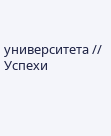университета // Успехи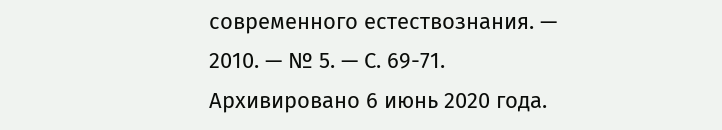современного естествознания. — 2010. — № 5. — С. 69-71. Архивировано 6 июнь 2020 года.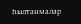Һылтанмалар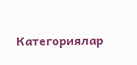Категориялар